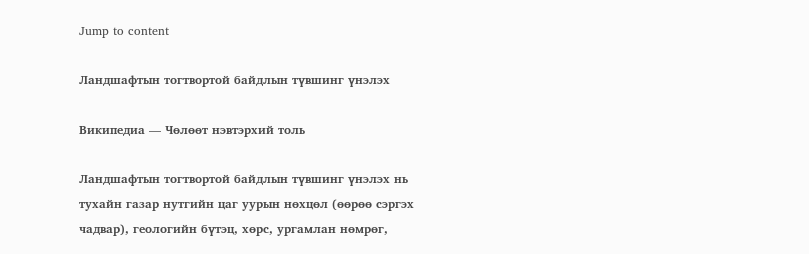Jump to content

Ландшафтын тогтвортой байдлын түвшинг үнэлэх

Википедиа — Чөлөөт нэвтэрхий толь

Ландшафтын тогтвортой байдлын түвшинг үнэлэх нь тухайн газар нутгийн цаг уурын нөхцөл (өөрөө сэргэх чадвар), геологийн бүтэц, хөрс, ургамлан нөмрөг,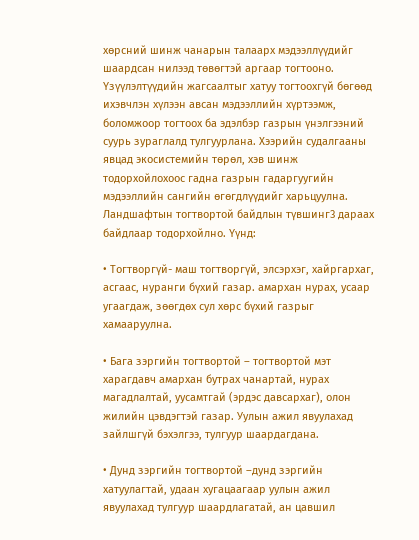хөрсний шинж чанарын талаарх мэдээллүүдийг шаардсан нилээд төвөгтэй аргаар тогтооно. Үзүүлэлтүүдийн жагсаалтыг хатуу тогтоохгүй бөгөөд ихэвчлэн хүлээн авсан мэдээллийн хүртээмж, боломжоор тогтоох ба эдэлбэр газрын үнэлгээний суурь зураглалд тулгуурлана. Хээрийн судалгааны явцад экосистемийн төрөл, хэв шинж тодорхойлохоос гадна газрын гадаргуугийн мэдээллийн сангийн өгөгдлүүдийг харьцуулна. Ландшафтын тогтвортой байдлын түвшинг3 дараах байдлаар тодорхойлно. Үүнд:

• Тогтворгүй- маш тогтворгүй, элсэрхэг, хайргархаг, асгаас, нуранги бүхий газар. амархан нурах, усаар угаагдаж, зөөгдөх сул хөрс бүхий газрыг хамааруулна.

• Бага зэргийн тогтвортой – тогтвортой мэт харагдавч амархан бутрах чанартай, нурах магадлалтай, уусамтгай (эрдэс давсархаг), олон жилийн цэвдэгтэй газар. Уулын ажил явуулахад зайлшгүй бэхэлгээ, тулгуур шаардагдана.

• Дунд зэргийн тогтвортой –дунд зэргийн хатуулагтай, удаан хугацаагаар уулын ажил явуулахад тулгуур шаардлагатай, ан цавшил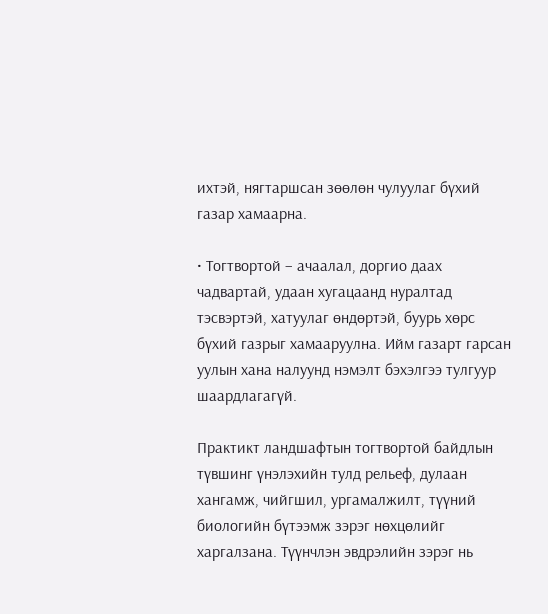ихтэй, нягтаршсан зөөлөн чулуулаг бүхий газар хамаарна.

• Тогтвортой – ачаалал, доргио даах чадвартай, удаан хугацаанд нуралтад тэсвэртэй, хатуулаг өндөртэй, буурь хөрс бүхий газрыг хамааруулна. Ийм газарт гарсан уулын хана налуунд нэмэлт бэхэлгээ тулгуур шаардлагагүй.

Практикт ландшафтын тогтвортой байдлын түвшинг үнэлэхийн тулд рельеф, дулаан хангамж, чийгшил, ургамалжилт, түүний биологийн бүтээмж зэрэг нөхцөлийг харгалзана. Түүнчлэн эвдрэлийн зэрэг нь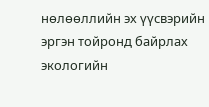нөлөөллийн эх үүсвэрийн эргэн тойронд байрлах экологийн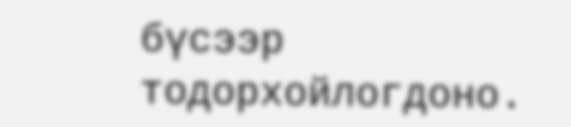бүсээр тодорхойлогдоно.